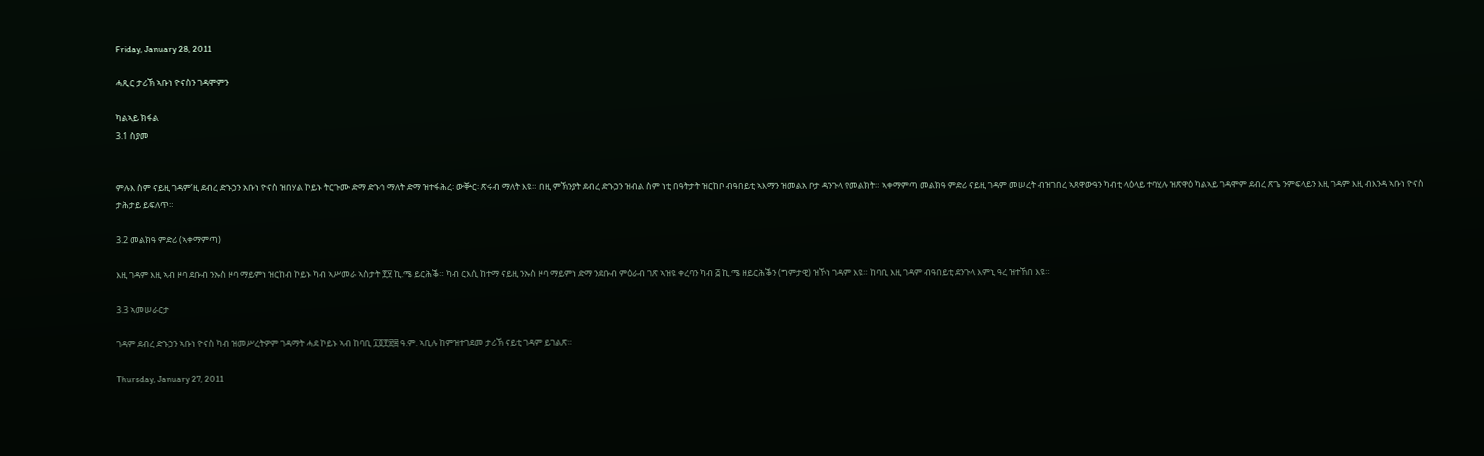Friday, January 28, 2011

ሓጺር ታሪኽ ኣቡነ ዮናስን ገዳሞምን

ካልኣይ ክፋል
3.1 ስያመ


ምሉእ ስም ናይዚ ገዳም’ዚ ደብረ ድኁኃን አቡነ ዮናስ ዝበሃል ኮይኑ ትርጉሙ ድማ ድኁኅ ማለት ድማ ዝተፋሕረ፡ ውቝር፡ ጽሩብ ማለት እዩ። በዚ ምኽንያት ደብረ ድኁኃን ዝብል ስም ነቲ በዓትታት ዝርከቦ ብዓበይቲ ኣእማን ዝመልአ ቦታ ዳንጉላ የመልክት። ኣቀማምጣ መልክዓ ምድሪ ናይዚ ገዳም መሠረት ብዝገበረ ኣጸዋውዓን ካብቲ ላዕላይ ተባሂሉ ዝጽዋዕ ካልኣይ ገዳሞም ደብረ ጽጌ ንምፍላይን እዚ ገዳም እዚ ብእንዳ ኣቡነ ዮናስ ታሕታይ ይፍለጥ።

3.2 መልክዓ ምድሪ (ኣቀማምጣ)

እዚ ገዳም እዚ ኣብ ዞባ ደቡብ ንኡስ ዞባ ማይምነ ዝርከብ ኮይኑ ካብ ኣሥመራ ኣስታት ፻፶ ኪ.ሜ ይርሕቕ። ካብ ርእሲ ከተማ ናይዚ ንኡስ ዞባ ማይምነ ድማ ንደቡብ ምዕራብ ገጽ ኣዝዩ ቀረባን ካብ ፭ ኪ.ሜ ዘይርሕቕን (ግምታዊ) ዝኾነ ገዳም እዩ። ከባቢ እዚ ገዳም ብዓበይቲ ደንጉላ እምኒ ዓረ ዝተኸበ እዩ።

3.3 ኣመሠራርታ

ገዳም ደብረ ድኁኃን ኣቡነ ዮናስ ካብ ዝመሥረትዎም ገዳማት ሓደ ኮይኑ ኣብ ከባቢ ፲፬፻፳፰ ዓ.ም. ኣቢሉ ከምዝተገደመ ታሪኽ ናይቲ ገዳም ይገልጽ።

Thursday, January 27, 2011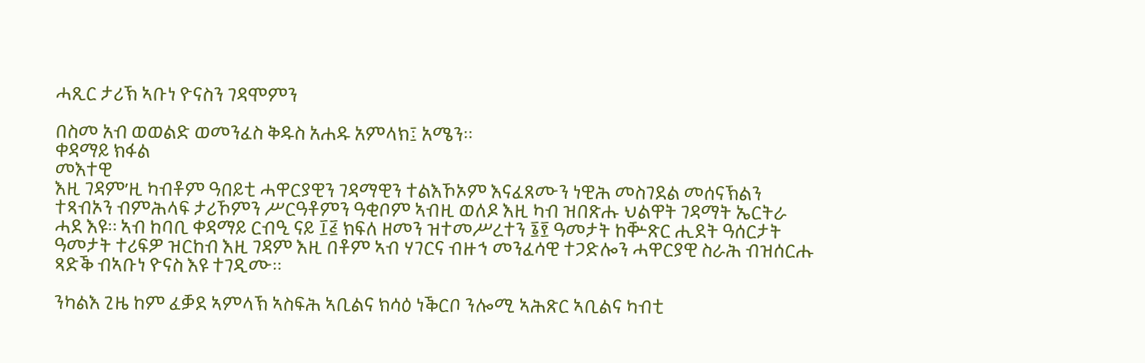ሓጺር ታሪኽ ኣቡነ ዮናስን ገዳሞምን

በስመ አብ ወወልድ ወመንፈስ ቅዱስ አሐዱ አምላክ፤ አሜን።
ቀዳማይ ክፋል
መእተዊ
እዚ ገዳም’ዚ ካብቶም ዓበይቲ ሓዋርያዊን ገዳማዊን ተልእኾኦም እናፈጸሙን ነዊሕ መስገደል መሰናኽልን ተጻብኦን ብምሕላፍ ታሪኾምን ሥርዓቶምን ዓቂቦም ኣብዚ ወለዶ እዚ ካብ ዝበጽሑ ህልዋት ገዳማት ኤርትራ ሓደ እዩ። ኣብ ከባቢ ቀዳማይ ርብዒ ናይ ፲፭ ክፍለ ዘመን ዝተመሥረተን ፮፻ ዓመታት ከቝጽር ሒደት ዓሰርታት ዓመታት ተሪፍዎ ዝርከብ እዚ ገዳም እዚ በቶም ኣብ ሃገርና ብዙኅ መንፈሳዊ ተጋድሎን ሓዋርያዊ ስራሕ ብዝሰርሑ ጻድቕ ብኣቡነ ዮናስ እዩ ተገዲሙ።

ንካልእ ጊዜ ከም ፈቓደ ኣምላኽ ኣስፍሕ ኣቢልና ክሳዕ ነቕርቦ ንሎሚ ኣሕጽር ኣቢልና ካብቲ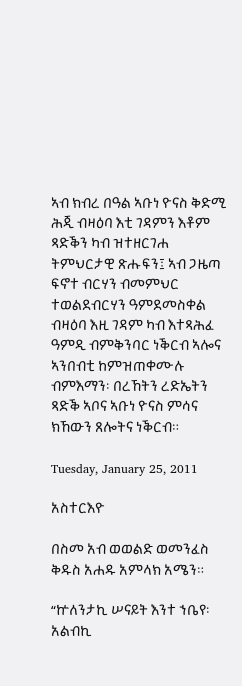ኣብ ክብረ በዓል ኣቡነ ዮናስ ቅድሚ ሕጂ ብዛዕባ እቲ ገዳምን እቶም ጻድቕን ካብ ዝተዘርገሐ ትምህርታዊ ጽሑፍን፤ ኣብ ጋዜጣ ፍኖተ ብርሃን ብመምህር ተወልደብርሃን ዓምደመስቀል ብዛዕባ እዚ ገዳም ካብ እተጻሕፈ ዓምዲ ብምቅንባር ነቕርብ ኣሎና ኣንበብቲ ከምዝጠቀሙሉ ብምእማን፡ በረኸትን ረድኤትን ጻድቕ ኣቦና ኣቡነ ዮናስ ምሳና ክኸውን ጸሎትና ነቕርብ።

Tuesday, January 25, 2011

አስተርእዮ

በስመ አብ ወወልድ ወመንፈስ ቅዱስ አሐዱ አምላክ አሜን።

“ኵለንታኪ ሠናይት እንተ ኀቤየ፡ አልብኪ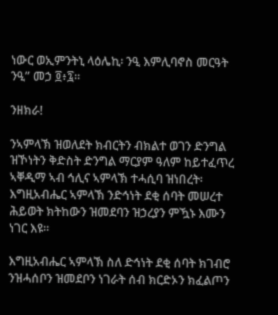ነውር ወኢምንትኒ ላዕሌኪ፡ ንዒ እምሊባኖስ መርዓት ንዒ” መኃ ፬፥፯።

ንዘክራ!

ንኣምላኽ ዝወለደት ክብርትን ብክልተ ወገን ድንግል ዝኾነትን ቅድስት ድንግል ማርያም ዓለም ከይተፈጥረ ኣቐዲማ ኣብ ኅሊና ኣምላኽ ተሓሲባ ዝነበረት፡ እግዚአብሔር ኣምላኽ ንድኅነት ደቂ ሰባት መሠረተ ሕይወት ክትከውን ዝመደባን ዝኃረያን ምዃኑ እሙን ነገር እዩ።

እግዚአብሔር ኣምላኽ ስለ ድኅነት ደቂ ሰባት ክገብሮ ንዝሓሰቦን ዝመደቦን ነገራት ሰብ ክርድኦን ክፈልጦን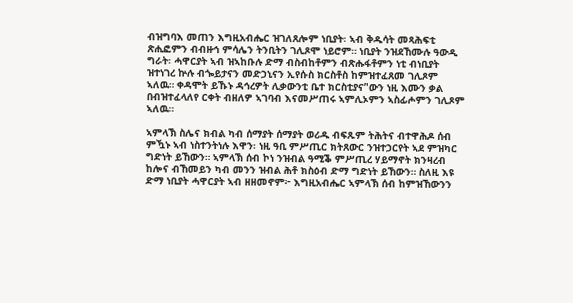ብዝግባእ መጠን እግዚአብሔር ዝገለጸሎም ነቢያት፡ ኣብ ቅዱሳት መጻሕፍቲ ጽሒፎምን ብብዙኅ ምሳሌን ትንቢትን ገሊጾሞ ነይሮም። ነቢያት ንዝደኸሙሉ ዓውዲ ግራት፡ ሓዋርያት ኣብ ዝኣከቡሉ ድማ ብስብከቶምን ብጽሑፋቶምን ነቲ ብነቢያት ዝተነገረ ኵሉ ብጐይታናን መድኃኒናን ኢየሱስ ክርስቶስ ከምዝተፈጸመ ገሊጾም ኣለዉ። ቀዳሞት ይኹኑ ዳኅረዎት ሊቃውንቲ ቤተ ክርስቲያና’'ውን ነዚ እሙን ቃል በብዝተፈላለየ ርቀት ብዘለዎ ኣገባብ እናመሥጠሩ ኣምሊኦምን ኣስፊሖምን ገሊጾም ኣለዉ።

ኣምላኽ ስሌና ክብል ካብ ሰማያት ሰማያት ወሪዱ ብፍጹም ትሕትና ብተዋሕዶ ሰብ ምዃኑ ኣብ ነስተንትነሉ እዋን፡ ነዚ ዓቢ ምሥጢር ክትጸውር ንዝተኃርየት ኣደ ምዝካር ግድነት ይኸውን። ኣምላኽ ሰብ ኮነ ንዝብል ዓሚቕ ምሥጢረ ሃይማኖት ክንዛረብ ከሎና ብኸመይን ካብ መንን ዝብል ሕቶ ክስዕብ ድማ ግድነት ይኸውን። ስለዚ እዩ ድማ ነቢያት ሓዋርያት ኣብ ዘዘመኖም፦ እግዚአብሔር ኣምላኽ ሰብ ከምዝኸውንን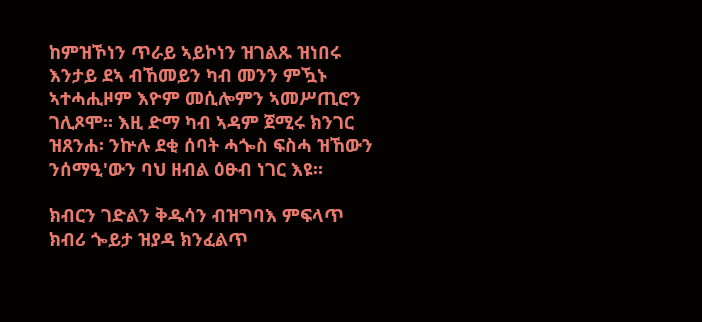ከምዝኾነን ጥራይ ኣይኮነን ዝገልጹ ዝነበሩ እንታይ ደኣ ብኸመይን ካብ መንን ምዃኑ ኣተሓሒዞም እዮም መሲሎምን ኣመሥጢሮን ገሊጾሞ። እዚ ድማ ካብ ኣዳም ጀሚሩ ክንገር ዝጸንሐ፡ ንኵሉ ደቂ ሰባት ሓጐስ ፍስሓ ዝኸውን ንሰማዒ'ውን ባህ ዘብል ዕፁብ ነገር እዩ።

ክብርን ገድልን ቅዱሳን ብዝግባእ ምፍላጥ ክብሪ ጐይታ ዝያዳ ክንፈልጥ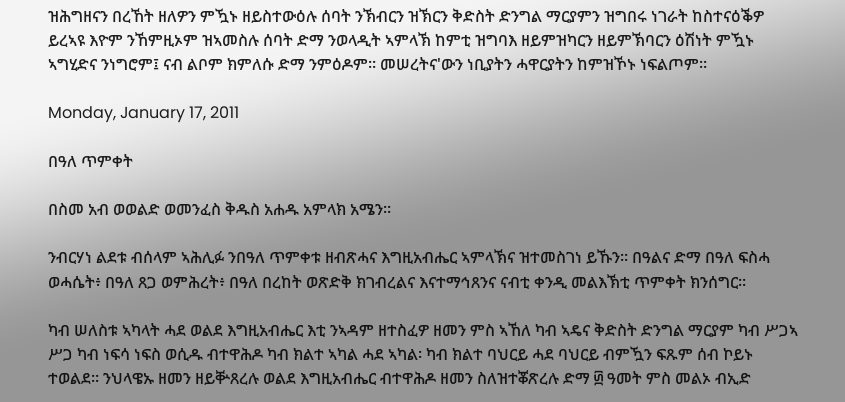ዝሕግዘናን በረኸት ዘለዎን ምዃኑ ዘይስተውዕሉ ሰባት ንኽብርን ዝኽርን ቅድስት ድንግል ማርያምን ዝግበሩ ነገራት ከስተናዕቕዎ ይረኣዩ እዮም ንኸምዚኦም ዝኣመስሉ ሰባት ድማ ንወላዲት ኣምላኽ ከምቲ ዝግባእ ዘይምዝካርን ዘይምኽባርን ዕሽነት ምዃኑ ኣግሂድና ንነግሮም፤ ናብ ልቦም ክምለሱ ድማ ንምዕዶም። መሠረትና'ውን ነቢያትን ሓዋርያትን ከምዝኾኑ ነፍልጦም።

Monday, January 17, 2011

በዓለ ጥምቀት

በስመ አብ ወወልድ ወመንፈስ ቅዱስ አሐዱ አምላክ አሜን።

ንብርሃነ ልደቱ ብሰላም ኣሕሊፉ ንበዓለ ጥምቀቱ ዘብጽሓና እግዚአብሔር ኣምላኽና ዝተመስገነ ይኹን። በዓልና ድማ በዓለ ፍስሓ ወሓሴት፥ በዓለ ጸጋ ወምሕረት፥ በዓለ በረከት ወጽድቅ ክገብረልና እናተማኅጸንና ናብቲ ቀንዲ መልእኽቲ ጥምቀት ክንሰግር።

ካብ ሠለስቱ ኣካላት ሓደ ወልደ እግዚአብሔር እቲ ንኣዳም ዘተስፈዎ ዘመን ምስ ኣኸለ ካብ ኣዴና ቅድስት ድንግል ማርያም ካብ ሥጋኣ ሥጋ ካብ ነፍሳ ነፍስ ወሲዱ ብተዋሕዶ ካብ ክልተ ኣካል ሓደ ኣካል፡ ካብ ክልተ ባህርይ ሓደ ባህርይ ብምዃን ፍጹም ሰብ ኮይኑ ተወልደ። ንህላዌኡ ዘመን ዘይቝጸረሉ ወልደ እግዚአብሔር ብተዋሕዶ ዘመን ስለዝተቖጽረሉ ድማ ፴ ዓመት ምስ መልኦ ብኢድ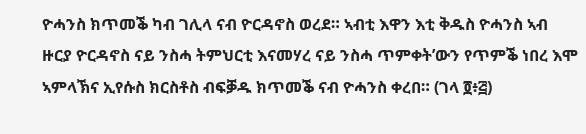ዮሓንስ ክጥመቕ ካብ ገሊላ ናብ ዮርዳኖስ ወረደ። ኣብቲ እዋን እቲ ቅዱስ ዮሓንስ ኣብ ዙርያ ዮርዳኖስ ናይ ንስሓ ትምህርቲ እናመሃረ ናይ ንስሓ ጥምቀት’ውን የጥምቕ ነበረ እሞ ኣምላኽና ኢየሱስ ክርስቶስ ብፍቓዱ ክጥመቕ ናብ ዮሓንስ ቀረበ። (ገላ ፬፥፭)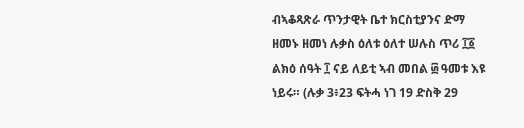ብኣቆጻጽራ ጥንታዊት ቤተ ክርስቲያንና ድማ ዘመኑ ዘመነ ሉቃስ ዕለቱ ዕለተ ሠሉስ ጥሪ ፲፩ ልክዕ ሰዓት ፲ ናይ ለይቲ ኣብ መበል ፴ ዓመቱ እዩ ነይሩ። (ሉቃ 3፥23 ፍትሓ ነገ 19 ድስቅ 29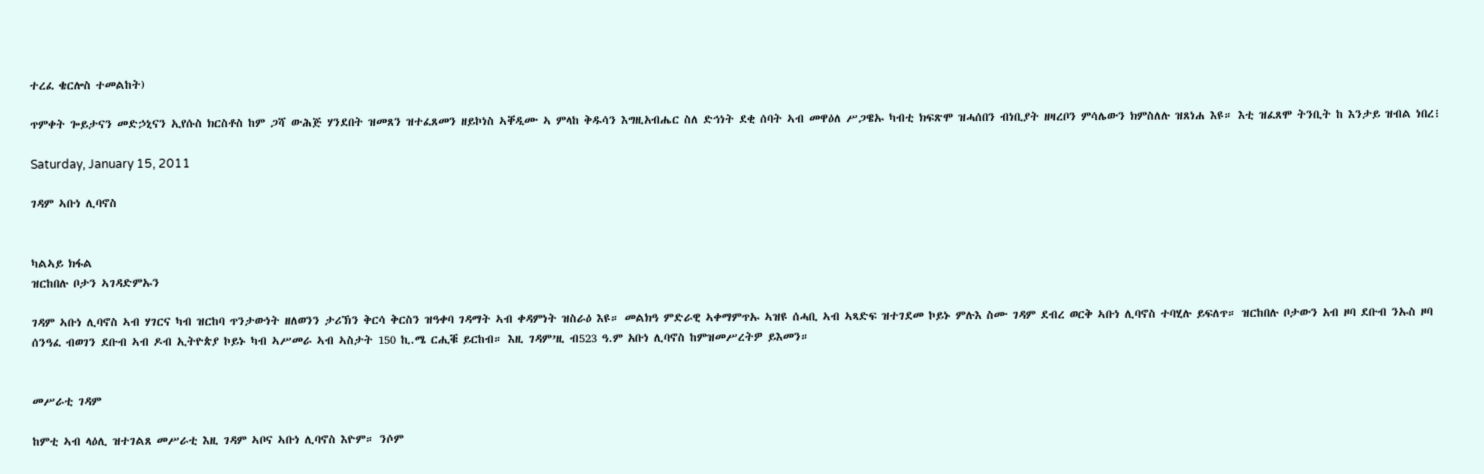ተረፈ ቄርሎስ ተመልከት)

ጥምቀት ጐይታናን መድኃኒናን ኢየሱስ ክርስቶስ ከም ጋሻ ውሕጅ ሃንደበት ዝመጸን ዝተፈጸመን ዘይኮነስ ኣቐዲሙ ኣ ምላከ ቅዱሳን እግዚአብሔር ስለ ድኅነት ደቂ ሰባት ኣብ መዋዕለ ሥጋዌኡ ካብቲ ክፍጽሞ ዝሓሰበን ብነቢያት ዘዛረቦን ምሳሌውን ክምስለሉ ዝጸነሐ እዩ። እቲ ዝፈጸሞ ትንቢት ከ እንታይ ዝብል ነበረ፧

Saturday, January 15, 2011

ገዳም ኣቡነ ሊባኖስ


ካልኣይ ክፋል
ዝርከበሉ ቦታን ኣገዳድምኡን

ገዳም ኣቡነ ሊባኖስ ኣብ ሃገርና ካብ ዝርከባ ጥንታውነት ዘለወንን ታሪኽን ቅርሳ ቅርስን ዝዓቀባ ገዳማት ኣብ ቀዳምነት ዝስራዕ እዩ። መልክዓ ምድራዊ ኣቀማምጥኡ ኣዝዩ ሰሓቢ ኣብ ኣጻድፍ ዝተገደመ ኮይኑ ምሉእ ስሙ ገዳም ደብረ ወርቅ ኣቡነ ሊባኖስ ተባሂሉ ይፍለጥ። ዝርከበሉ ቦታውን አብ ዞባ ደቡብ ንኡስ ዞባ ሰንዓፈ ብወገን ደቡብ ኣብ ዶብ ኢትዮጵያ ኮይኑ ካብ ኣሥመራ ኣብ ኣስታት 150 ኪ.ሜ ርሒቑ ይርከብ። እዚ ገዳም’ዚ ብ523 ዓ.ም አቡነ ሊባኖስ ከምዝመሥረትዎ ይእመን።


መሥራቲ ገዳም

ከምቲ ኣብ ላዕሊ ዝተገልጸ መሥራቲ እዚ ገዳም ኣቦና ኣቡነ ሊባኖስ እዮም። ንሶም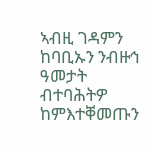ኣብዚ ገዳምን ከባቢኡን ንብዙኅ ዓመታት ብተባሕትዎ ከምእተቐመጡን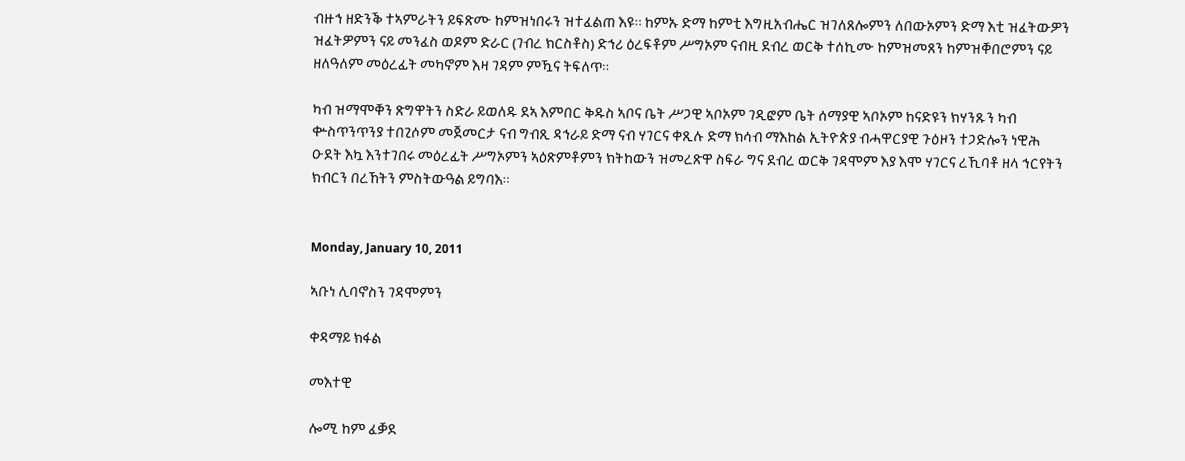ብዙኅ ዘድንቕ ተኣምራትን ይፍጽሙ ከምዝነበሩን ዝተፈልጠ እዩ። ከምኡ ድማ ከምቲ እግዚአብሔር ዝገለጸሎምን ለበውኦምን ድማ እቲ ዝፈትውዎን ዝፈትዎምን ናይ መንፈስ ወዶም ድራር (ገብረ ክርስቶስ) ድኅሪ ዕረፍቶም ሥግኦም ናብዚ ደብረ ወርቅ ተሰኪሙ ከምዝመጸን ከምዝቐበሮምን ናይ ዘለዓለም መዕረፊት መካኖም እዛ ገዳም ምዃና ትፍለጥ።

ካብ ዝማሞቐን ጽግዋትን ስድራ ይወለዱ ደኣ እምበር ቅዱስ ኣቦና ቤት ሥጋዊ ኣቦኦም ገዲፎም ቤት ሰማያዊ ኣቦኦም ከናድዩን ክሃንጹን ካብ ቍስጥንጥንያ ተበጊሶም መጀመርታ ናብ ግብጺ ዳኅራይ ድማ ናብ ሃገርና ቀጺሉ ድማ ክሳብ ማእከል ኢትዮጵያ ብሓዋርያዊ ጉዕዞን ተጋድሎን ነዊሕ ዑደት እኳ እንተገበሩ መዕረፊት ሥግኦምን ኣዕጽምቶምን ክትከውን ዝመረጽዋ ስፍራ ግና ደብረ ወርቅ ገዳሞም እያ እሞ ሃገርና ረኺባቶ ዘላ ኅርየትን ክብርን በረኸትን ምስትውዓል ይግባእ።


Monday, January 10, 2011

ኣቡነ ሊባኖስን ገዳሞምን

ቀዳማይ ክፋል

መእተዊ

ሎሚ ከም ፈቓደ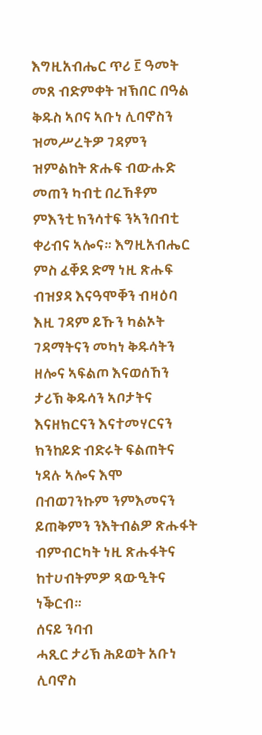እግዚአብሔር ጥሪ ፫ ዓመት መጸ ብድምቀት ዝኽበር በዓል ቅዱስ ኣቦና ኣቡነ ሊባኖስን ዝመሥረትዎ ገዳምን ዝምልከት ጽሑፍ ብውሑድ መጠን ካብቲ በረኸቶም ምእንቲ ክንሳተፍ ንኣንበብቲ ቀሪብና ኣሎና። እግዚአብሔር ምስ ፈቐደ ድማ ነዚ ጽሑፍ ብዝያዳ እናዓሞቐን ብዛዕባ እዚ ገዳም ይኹን ካልኦት ገዳማትናን መካነ ቅዱሳትን ዘሎና ኣፍልጦ እናወሰኸን ታሪኽ ቅዱሳን ኣቦታትና እናዘክርናን እናተመሃርናን ክንከይድ ብድሩት ፍልጠትና ነዳሉ ኣሎና እሞ በብወገንኩም ንምእመናን ይጠቅምን ንእትብልዎ ጽሑፋት ብምብርካት ነዚ ጽሑፋትና ከተሀብትምዎ ጻውዒትና ነቕርብ።
ሰናይ ንባብ
ሓጺር ታሪኽ ሕይወት አቡነ ሊባኖስ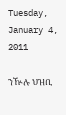Tuesday, January 4, 2011

ንዅሉ ህዝቢ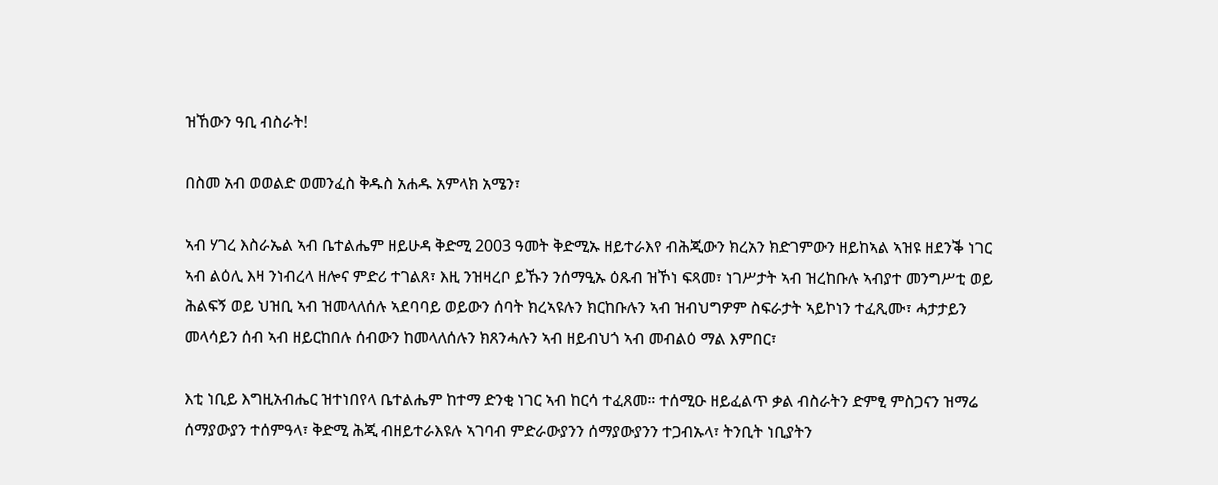ዝኸውን ዓቢ ብስራት!

በስመ አብ ወወልድ ወመንፈስ ቅዱስ አሐዱ አምላክ አሜን፣

ኣብ ሃገረ እስራኤል ኣብ ቤተልሔም ዘይሁዳ ቅድሚ 2003 ዓመት ቅድሚኡ ዘይተራእየ ብሕጂውን ክረአን ክድገምውን ዘይከኣል ኣዝዩ ዘደንቕ ነገር ኣብ ልዕሊ እዛ ንነብረላ ዘሎና ምድሪ ተገልጸ፣ እዚ ንዝዛረቦ ይኹን ንሰማዒኡ ዕጹብ ዝኾነ ፍጻመ፣ ነገሥታት ኣብ ዝረከቡሉ ኣብያተ መንግሥቲ ወይ ሕልፍኝ ወይ ህዝቢ ኣብ ዝመላለሰሉ ኣደባባይ ወይውን ሰባት ክረኣዩሉን ክርከቡሉን ኣብ ዝብህግዎም ስፍራታት ኣይኮነን ተፈጺሙ፣ ሓታታይን መላሳይን ሰብ ኣብ ዘይርከበሉ ሰብውን ከመላለሰሉን ክጸንሓሉን ኣብ ዘይብህጎ ኣብ መብልዕ ማል እምበር፣

እቲ ነቢይ እግዚአብሔር ዝተነበየላ ቤተልሔም ከተማ ድንቂ ነገር ኣብ ከርሳ ተፈጸመ። ተሰሚዑ ዘይፈልጥ ቃል ብስራትን ድምፂ ምስጋናን ዝማሬ ሰማያውያን ተሰምዓላ፣ ቅድሚ ሕጂ ብዘይተራእዩሉ ኣገባብ ምድራውያንን ሰማያውያንን ተጋብኡላ፣ ትንቢት ነቢያትን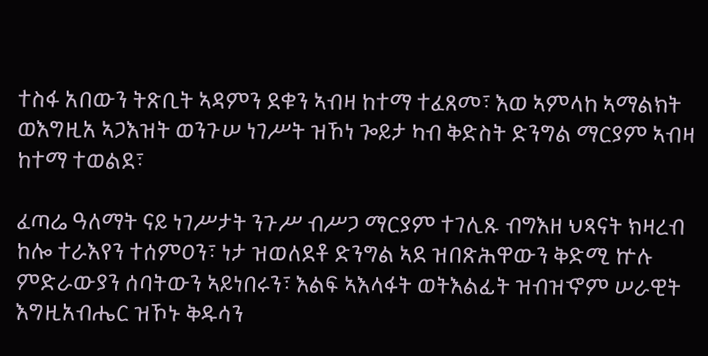ተስፋ አበውን ትጽቢት ኣዳምን ደቁን ኣብዛ ከተማ ተፈጸመ፣ እወ ኣምላከ ኣማልክት ወእግዚአ ኣጋእዝት ወንጉሠ ነገሥት ዝኾነ ጐይታ ካብ ቅድስት ድንግል ማርያም ኣብዛ ከተማ ተወልደ፣

ፈጣሬ ዓለማት ናይ ነገሥታት ንጉሥ ብሥጋ ማርያም ተገሊጹ ብግእዘ ህጻናት ክዛረብ ከሎ ተራእየን ተሰምዐን፣ ነታ ዝወለደቶ ድንግል ኣደ ዝበጽሕዋውን ቅድሚ ኵሉ ምድራውያን ሰባትውን ኣይነበሩን፣ እልፍ ኣእላፋት ወትእልፊት ዝብዝኆም ሠራዊት እግዚአብሔር ዝኾኑ ቅዱሳን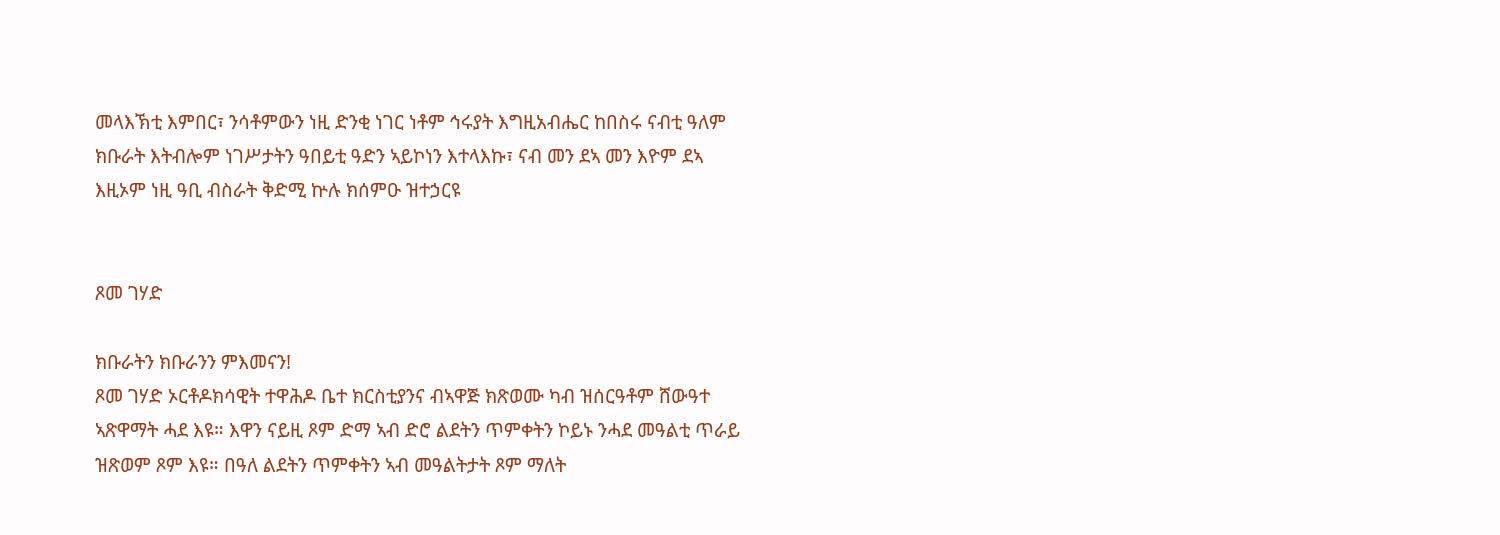መላእኽቲ እምበር፣ ንሳቶምውን ነዚ ድንቂ ነገር ነቶም ኅሩያት እግዚአብሔር ከበስሩ ናብቲ ዓለም ክቡራት እትብሎም ነገሥታትን ዓበይቲ ዓድን ኣይኮነን እተላእኩ፣ ናብ መን ደኣ መን እዮም ደኣ እዚኦም ነዚ ዓቢ ብስራት ቅድሚ ኵሉ ክሰምዑ ዝተኃርዩ


ጾመ ገሃድ

ክቡራትን ክቡራንን ምእመናን!
ጾመ ገሃድ ኦርቶዶክሳዊት ተዋሕዶ ቤተ ክርስቲያንና ብኣዋጅ ክጽወሙ ካብ ዝሰርዓቶም ሸውዓተ ኣጽዋማት ሓደ እዩ። እዋን ናይዚ ጾም ድማ ኣብ ድሮ ልደትን ጥምቀትን ኮይኑ ንሓደ መዓልቲ ጥራይ ዝጽወም ጾም እዩ። በዓለ ልደትን ጥምቀትን ኣብ መዓልትታት ጾም ማለት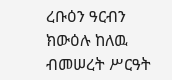ረቡዕን ዓርብን ክውዕሉ ከለዉ ብመሠረት ሥርዓት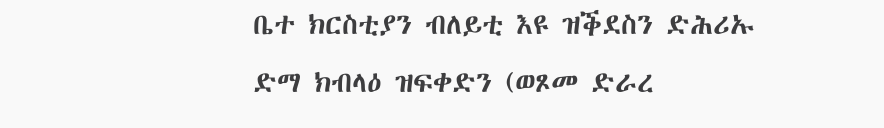ቤተ ክርስቲያን ብለይቲ እዩ ዝቕደስን ድሕሪኡ ድማ ክብላዕ ዝፍቀድን (ወጾመ ድራረ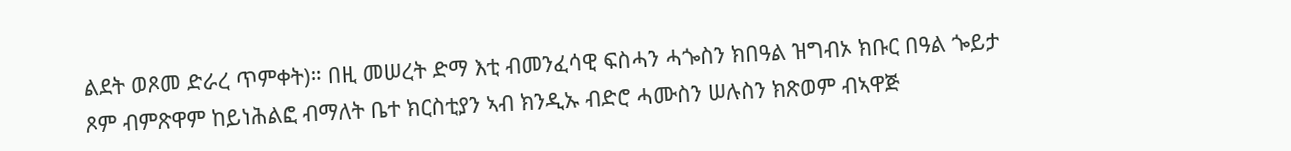ልደት ወጾመ ድራረ ጥምቀት)። በዚ መሠረት ድማ እቲ ብመንፈሳዊ ፍስሓን ሓጐስን ክበዓል ዝግብኦ ክቡር በዓል ጐይታ ጾም ብምጽዋም ከይነሕልፎ ብማለት ቤተ ክርስቲያን ኣብ ክንዲኡ ብድሮ ሓሙስን ሠሉስን ክጽወም ብኣዋጅ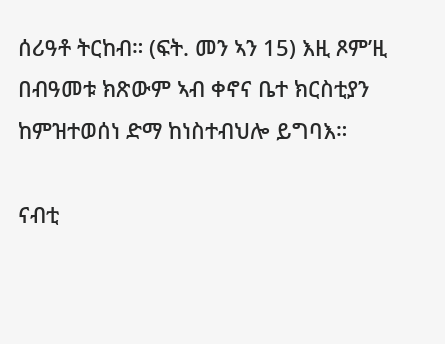ሰሪዓቶ ትርከብ። (ፍት. መን ኣን 15) እዚ ጾም’ዚ በብዓመቱ ክጽውም ኣብ ቀኖና ቤተ ክርስቲያን ከምዝተወሰነ ድማ ከነስተብህሎ ይግባእ።

ናብቲ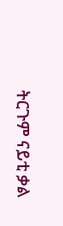ትርጉም ናይቲ ቃል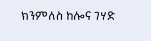ክንምለስ ከሎና ገሃድ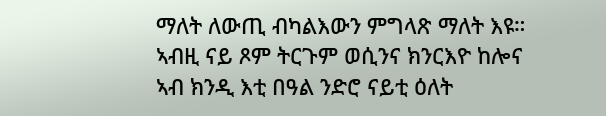ማለት ለውጢ ብካልእውን ምግላጽ ማለት እዩ። ኣብዚ ናይ ጾም ትርጉም ወሲንና ክንርእዮ ከሎና ኣብ ክንዲ እቲ በዓል ንድሮ ናይቲ ዕለት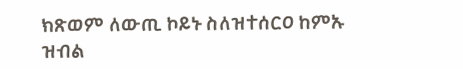ክጽወም ለውጢ ኮይኑ ስለዝተሰርዐ ከምኡ ዝብል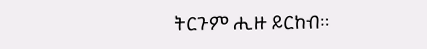ትርጉም ሒዙ ይርከብ።